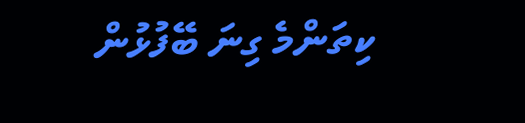ކިތަންމެ ގިނަ ބޭފުޅުން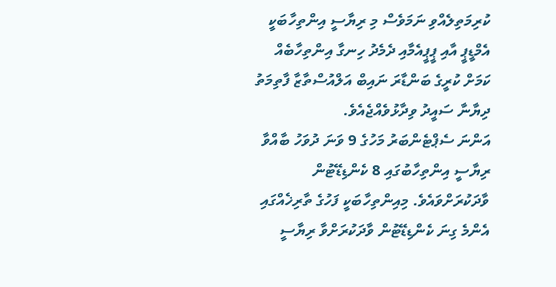ކުރިމަތިލެއްވި ނަމަވެސް މި ރިޔާސީ އިންތިހާބަކީ އެމްޑީޕީ އާއި ޕީޕީއެމާއި ދެމެދު ހިނގާ އިންތިހާބެއް ކަމަށް ކުރީގެ ބަންޑާރަ ނައިބް އަލްއުސްތާޒާ ފާތިމަތު ދިޔާނާ ސައީދު ވިދާޅުވެއްޖެއެވެ.
އަންނަ ސެޕްޓެންބަރު މަހުގެ 9 ވަނަ ދުވަހު ބާއްވާ ރިޔާސީ އިންތިހާބުގައި 8 ކެންޑިޑޭޓުން ވާދަކުރަށްވައެވެ. މިއިންތިހާބަކީ ފަހުގެ ތާރިޚެއްގައި އެންމެ ގިނަ ކެންޑިޑޭޓުން ވާދަކުރަށްވާ ރިޔާސީ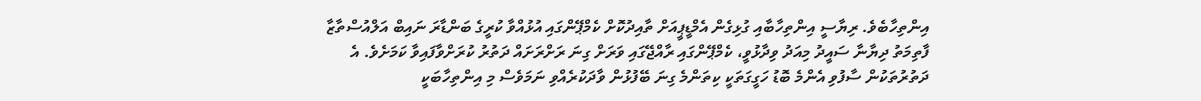އިންތިހާބެވެ. ރިޔާސީ އިންތިހާބާއި ގުޅިގެން އެމްޑީޕީއަށް ތާއިދުކޮށް ކެމްޕޭންގައި އުޅުއްވާ ކުރީގެ ބަންޑާރަ ނައިބް އަލްއުސްތާޒާ ފާތިމަތު ދިޔާނާ ސައީދު މިއަދު ވިދާޅުވީ، ކެމްޕޭންގައި ރާއްޖޭގައި ވަރަށް ގިނަ ރަށްރަށައް ދަތުރު ކުރަށްވާފައިވާ ކަމަށެވެ. އެ ދަތުރުތަކުން ސާފުވި އެންމެ ބޮޑު ހަގީގަތަކީ ކިތަންމެ ގިނަ ބޭފުޅުން ވާދަކުރެއްވި ނަމަވެސް މި އިންތިހާބަކީ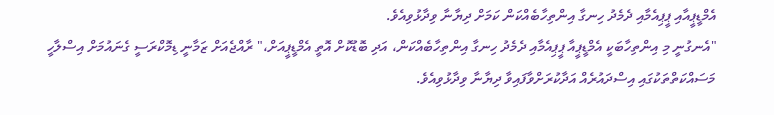އެމްޑީޕީއާއި ޕީޕިއެމާއި ދެމެދު ހިނގާ އިންތިހާބެއްކަން ކަމަށް ދިޔާނާ ވިދާޅުވިއެވެ.
"އެނގުނީ މި އިންތިހާބަކީ އެމްޑީޕީއާ ޕީޕިއެމާއި ދެމެދު ހިނގާ އިންތިހާބެއްކަން، އަދި ބޮޑުކޮށް އޮތީ އެމްޑީޕީއަށް،" ރާއްޖެއަށް ޒަމާނީ ޑިމޮކްރަސީ ގެނައުމަށް އިސްލާހީ މަސައްކަތްތަކުގައި އިސްދައުރެއް އަދާކުރަށްވާފައިވާ ދިޔާނާ ވިދާޅުވިއެވެ.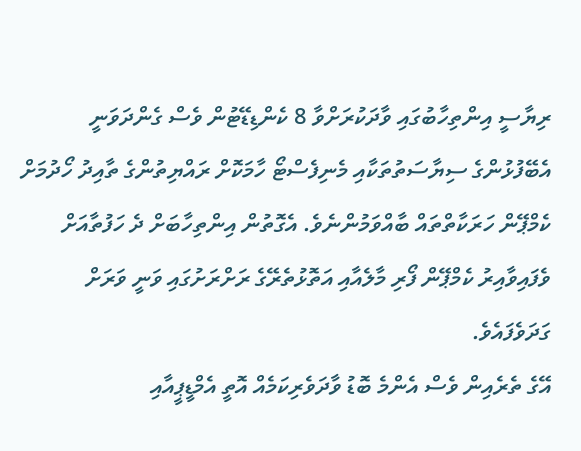ރިޔާސީ އިންތިހާބުގައި ވާދަކުރަށްވާ 8 ކެންޑިޑޭޓުން ވެސް ގެންދަވަނީ އެބޭފުޅުންގެ ސިޔާސަތުތަކާއި މެނިފެސްޓޯ ހާމަކޮށް ރައްޔިތުންގެ ތާއިދު ހޯދުމަށް ކެމްޕޭން ހަރަކާތްތައް ބާއްވަމުންނެވެ. އެގޮތުން އިންތިހާބަށް ދެ ހަފުތާއަށް ވެފައިވާއިރު ކެމްޕޭން ފޯރި މާލެއާއި އަތޮޅުތެރޭގެ ރަށްރަށުގައި ވަނީ ވަރަށް ގަދަވެފައެވެ.
އޭގެ ތެރެއިން ވެސް އެންމެ ބޮޑު ވާދަވެރިކަމެއް އޮތީ އެމްޑީޕީއާއި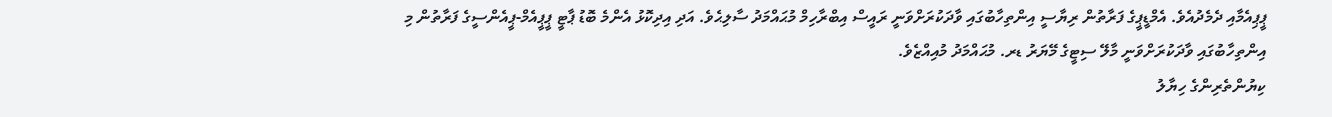ޕީޕިއެމާއި ދެމެދުއެވެ. އެމްޑީޕީގެ ފަރާތުން ރިޔާސީ އިންތިހާބުގައި ވާދަކުރަށްވަނީ ރައީސް އިބްރާހިމް މުޙައްމަދު ސާލިޙެވެ. އަދި އިދިކޮޅު އެންމެ ބޮޑު ޕާޓީ ޕީޕީއެމް-ޕީއެންސީގެ ފަރާތުން މި އިންތިހާބުގައި ވާދަކުރަށްވަނީ މާލޭ ސިޓީގެ މޭޔަރު ޑރ. މުޙައްމަދު މުއިއްޒެވެ.
ކިޔުންތެރިންގެ ހިޔާލު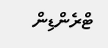ޓްރެންޑިން